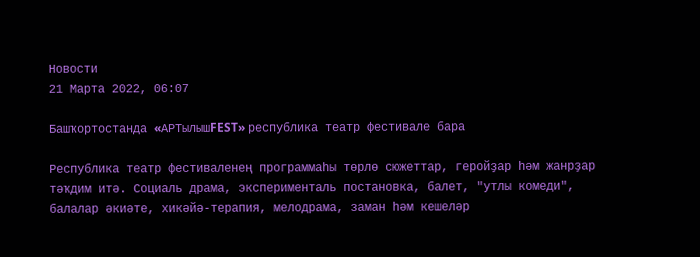Новости
21 Марта 2022, 06:07

Башҡортостанда «AРTылышFEST» республика театр фестивале бара

Республика театр фестиваленең программаһы төрлө сюжеттар, геройҙар һәм жанрҙар тәҡдим итә. Социаль драма, эксперименталь постановка, балет, "утлы комеди", балалар әкиәте, хикәйә-терапия, мелодрама, заман һәм кешеләр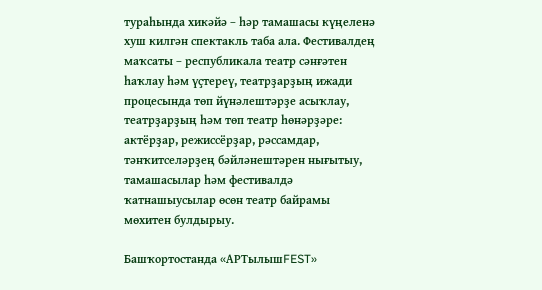тураһында хикәйә – һәр тамашасы күңеленә хуш килгән спектакль таба ала. Фестивалдең маҡсаты – республикала театр сәнғәтен һаҡлау һәм үҫтереү, театрҙарҙың ижади процесында төп йүнәлештәрҙе асыҡлау, театрҙарҙың һәм төп театр һөнәрҙәре: актёрҙар, режиссёрҙар, рәссамдар, тәнҡитселәрҙең бәйләнештәрен нығытыу, тамашасылар һәм фестивалдә ҡатнашыусылар өсөн театр байрамы мөхитен булдырыу.

Башҡортостанда «AРTылышFEST»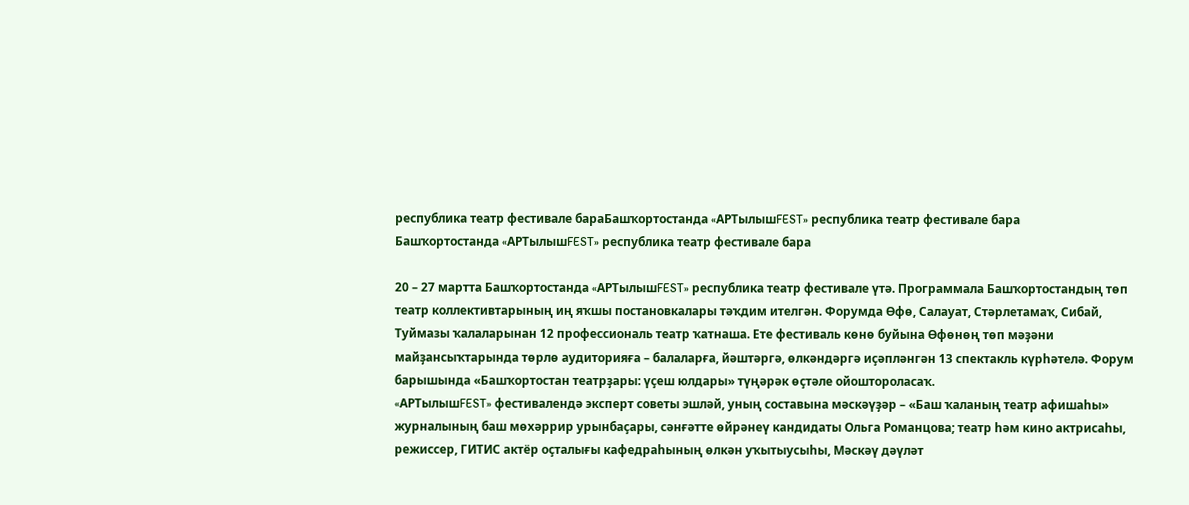республика театр фестивале бараБашҡортостанда «AРTылышFEST» республика театр фестивале бара
Башҡортостанда «AРTылышFEST» республика театр фестивале бара

20 – 27 мартта Башҡортостанда «AРTылышFEST» республика театр фестивале үтә. Программала Башҡортостандың төп театр коллективтарының иң яҡшы постановкалары тәҡдим ителгән. Форумда Өфө, Салауат, Стәрлетамаҡ, Сибай, Туймазы ҡалаларынан 12 профессиональ театр ҡатнаша. Ете фестиваль көнө буйына Өфөнөң төп мәҙәни майҙансыҡтарында төрлө аудиторияға – балаларға, йәштәргә, өлкәндәргә иҫәпләнгән 13 спектакль күрһәтелә. Форум барышында «Башҡортостан театрҙары: үҫеш юлдары» түңәрәк өҫтәле ойоштороласаҡ.
«AРTылышFEST» фестивалендә эксперт советы эшләй, уның составына мәскәүҙәр – «Баш ҡаланың театр афишаһы» журналының баш мөхәррир урынбаҫары, сәнғәтте өйрәнеү кандидаты Ольга Романцова; театр һәм кино актрисаһы, режиссер, ГИТИС актёр оҫталығы кафедраһының өлкән уҡытыусыһы, Мәскәү дәүләт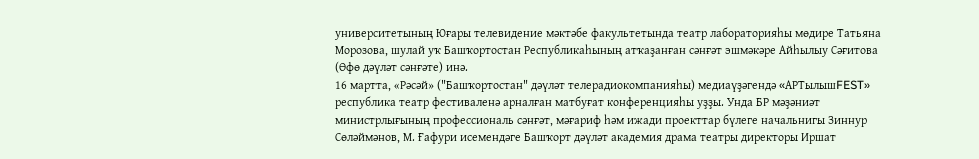университетының Юғары телевидение мәктәбе факультетында театр лабораторияһы мөдире Татьяна Морозова, шулай уҡ Башҡортостан Республикаһының атҡаҙанған сәнғәт эшмәкәре Айһылыу Сәғитова (Өфө дәүләт сәнғәте) инә.
16 мартта, «Рәсәй» ("Башҡортостан" дәүләт телерадиокомпанияһы) медиаүҙәгендә «AРTылышFEST» республика театр фестиваленә арналған матбуғат конференцияһы уҙҙы. Унда БР мәҙәниәт министрлығының профессиональ сәнғәт, мәғариф һәм ижади проекттар бүлеге начальнигы Зиннур Сөләймәнов, М. Ғафури исемендәге Башҡорт дәүләт академия драма театры директоры Иршат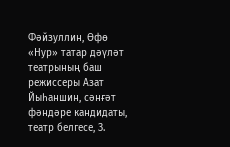Фәйзуллин, Өфө «Нур» татар дәүләт театрының баш режиссеры Азат Йыһаншин, сәнғәт фәндәре кандидаты, театр белгесе, З.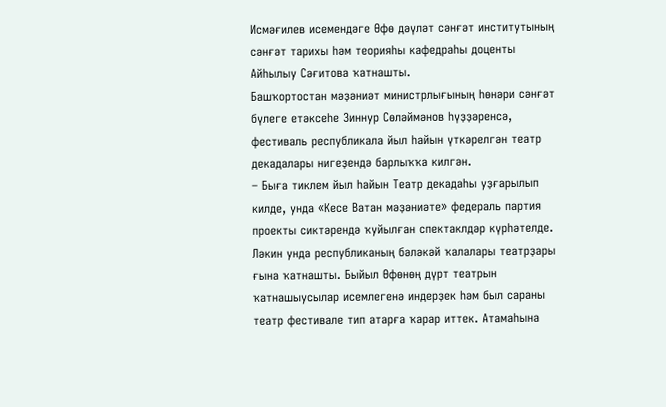Исмәғилев исемендәге Өфө дәүләт сәнғәт институтының сәнғәт тарихы һәм теорияһы кафедраһы доценты Айһылыу Сәғитова ҡатнашты.
Башҡортостан мәҙәниәт министрлығының һөнәри сәнғәт бүлеге етәксеһе Зиннур Сөләймәнов һүҙҙәренсә, фестиваль республикала йыл һайын үткәрелгән театр декадалары нигеҙендә барлыҡҡа килгән.
– Быға тиклем йыл һайын Театр декадаһы уҙғарылып килде, унда «Кесе Ватан мәҙәниәте» федераль партия проекты сиктәрендә ҡуйылған спектаклдәр күрһәтелде. Ләкин унда республиканың бәләкәй ҡалалары театрҙары ғына ҡатнашты. Быйыл Өфөнөң дүрт театрын ҡатнашыусылар исемлегенә индерҙек һәм был сараны театр фестивале тип атарға ҡарар иттек. Атамаһына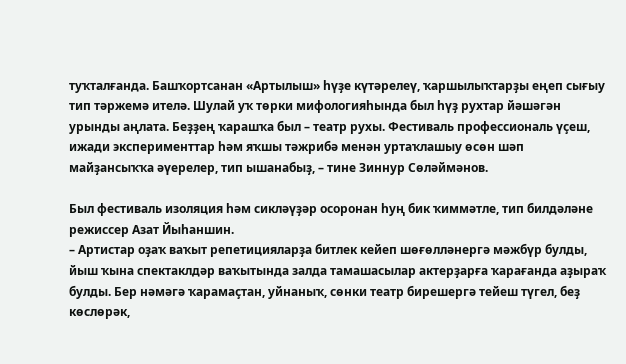туҡталғанда. Башҡортсанан «Артылыш» һүҙе күтәрелеү, ҡаршылыҡтарҙы еңеп сығыу тип тәржемә ителә. Шулай уҡ төрки мифологияһында был һүҙ рухтар йәшәгән урынды аңлата. Беҙҙең ҡарашҡа был – театр рухы. Фестиваль профессиональ үҫеш, ижади эксперименттар һәм яҡшы тәжрибә менән уртаҡлашыу өсөн шәп майҙансыҡҡа әүерелер, тип ышанабыҙ, – тине Зиннур Сөләймәнов.

Был фестиваль изоляция һәм сикләүҙәр осоронан һуң бик ҡиммәтле, тип билдәләне режиссер Азат Йыһаншин.
– Артистар оҙаҡ ваҡыт репетицияларҙа битлек кейеп шөғөлләнергә мәжбүр булды, йыш ҡына спектаклдәр ваҡытында залда тамашасылар актерҙарға ҡарағанда аҙыраҡ булды. Бер нәмәгә ҡарамаҫтан, уйнаныҡ, сөнки театр бирешергә тейеш түгел, беҙ көслөрәк,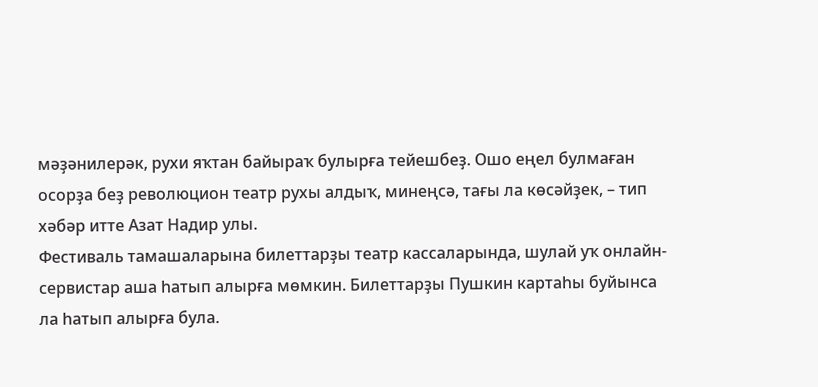мәҙәнилерәк, рухи яҡтан байыраҡ булырға тейешбеҙ. Ошо еңел булмаған осорҙа беҙ революцион театр рухы алдыҡ, минеңсә, тағы ла көсәйҙек, – тип хәбәр итте Азат Надир улы.
Фестиваль тамашаларына билеттарҙы театр кассаларында, шулай уҡ онлайн-сервистар аша һатып алырға мөмкин. Билеттарҙы Пушкин картаһы буйынса ла һатып алырға була.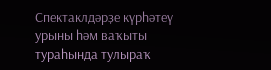Спектаклдәрҙе күрһәтеү урыны һәм ваҡыты тураһында тулыраҡ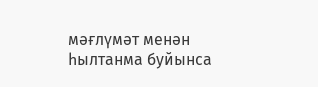мәғлүмәт менән һылтанма буйынса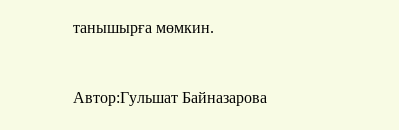танышырға мөмкин.



Автор:Гульшат Байназарова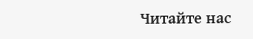Читайте нас